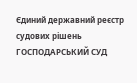Єдиний державний реєстр судових рішень
ГОСПОДАРСЬКИЙ СУД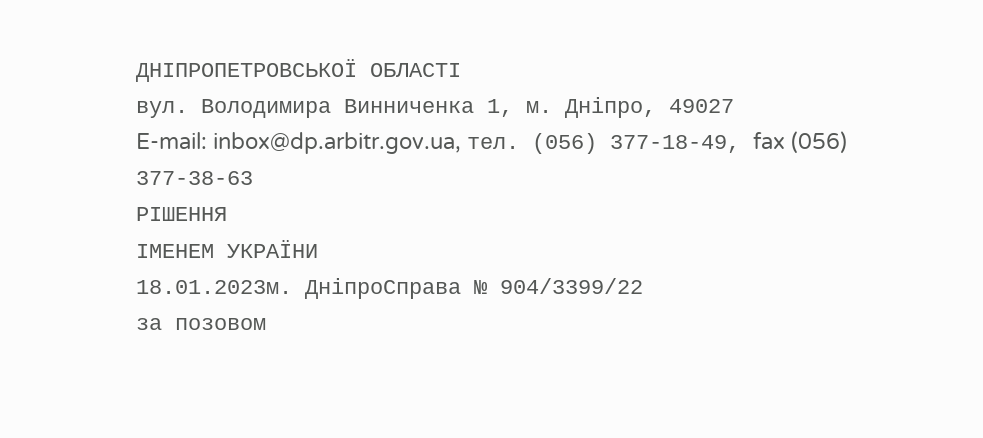ДНІПРОПЕТРОВСЬКОЇ ОБЛАСТІ
вул. Володимира Винниченка 1, м. Дніпро, 49027
E-mail: inbox@dp.arbitr.gov.ua, тел. (056) 377-18-49, fax (056) 377-38-63
РІШЕННЯ
ІМЕНЕМ УКРАЇНИ
18.01.2023м. ДніпроСправа № 904/3399/22
за позовом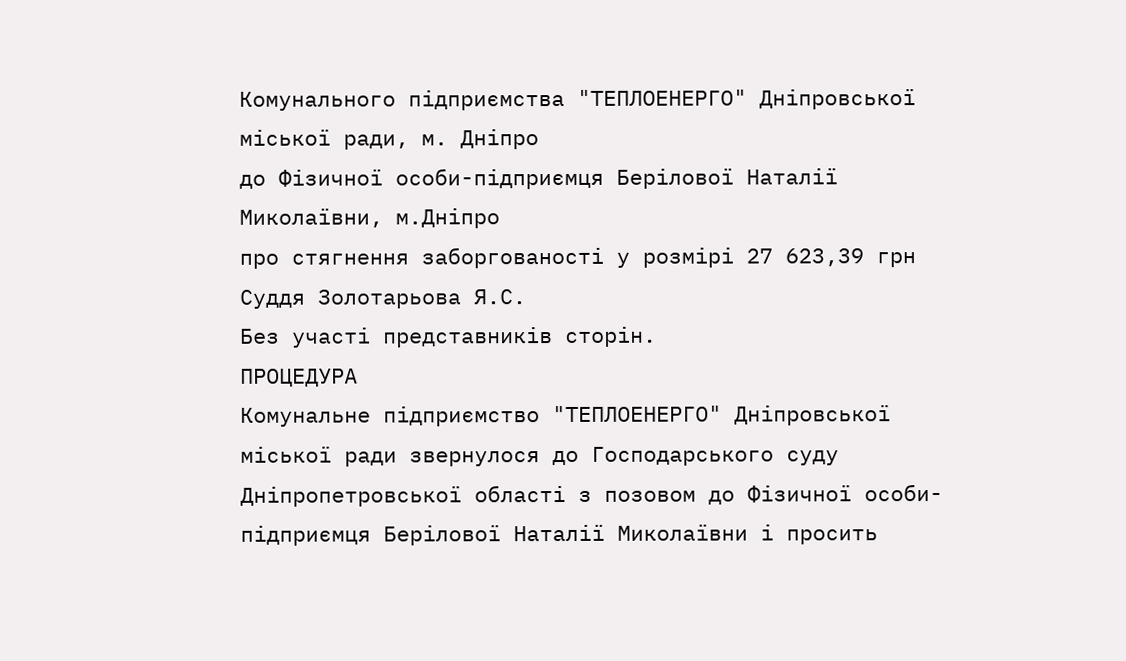Комунального підприємства "ТЕПЛОЕНЕРГО" Дніпровської міської ради, м. Дніпро
до Фізичної особи-підприємця Берілової Наталії Миколаївни, м.Дніпро
про стягнення заборгованості у розмірі 27 623,39 грн
Суддя Золотарьова Я.С.
Без участі представників сторін.
ПРОЦЕДУРА
Комунальне підприємство "ТЕПЛОЕНЕРГО" Дніпровської міської ради звернулося до Господарського суду Дніпропетровської області з позовом до Фізичної особи-підприємця Берілової Наталії Миколаївни і просить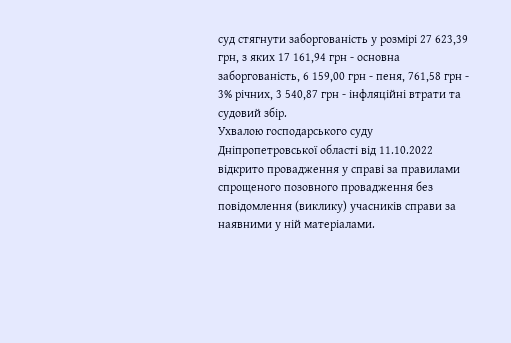суд стягнути заборгованість у розмірі 27 623,39 грн, з яких 17 161,94 грн - основна заборгованість, 6 159,00 грн - пеня, 761,58 грн - 3% річних, 3 540,87 грн - інфляційні втрати та судовий збір.
Ухвалою господарського суду Дніпропетровської області від 11.10.2022 відкрито провадження у справі за правилами спрощеного позовного провадження без повідомлення (виклику) учасників справи за наявними у ній матеріалами.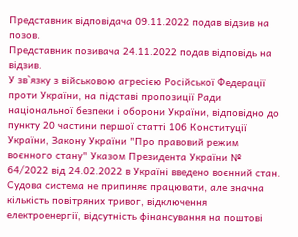Представник відповідача 09.11.2022 подав відзив на позов.
Представник позивача 24.11.2022 подав відповідь на відзив.
У зв`язку з військовою агресією Російської Федерації проти України, на підставі пропозиції Ради національної безпеки і оборони України, відповідно до пункту 20 частини першої статті 106 Конституції України, Закону України "Про правовий режим воєнного стану" Указом Президента України № 64/2022 від 24.02.2022 в Україні введено воєнний стан.
Судова система не припиняє працювати, але значна кількість повітряних тривог, відключення електроенергії, відсутність фінансування на поштові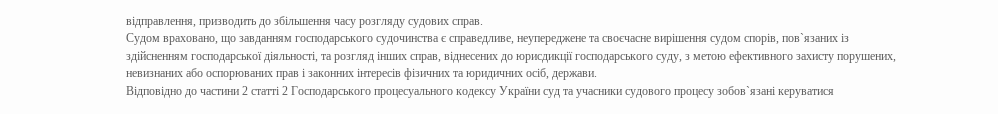відправлення, призводить до збільшення часу розгляду судових справ.
Судом враховано, що завданням господарського судочинства є справедливе, неупереджене та своєчасне вирішення судом спорів, пов`язаних із здійсненням господарської діяльності, та розгляд інших справ, віднесених до юрисдикції господарського суду, з метою ефективного захисту порушених, невизнаних або оспорюваних прав і законних інтересів фізичних та юридичних осіб, держави.
Відповідно до частини 2 статті 2 Господарського процесуального кодексу України суд та учасники судового процесу зобов`язані керуватися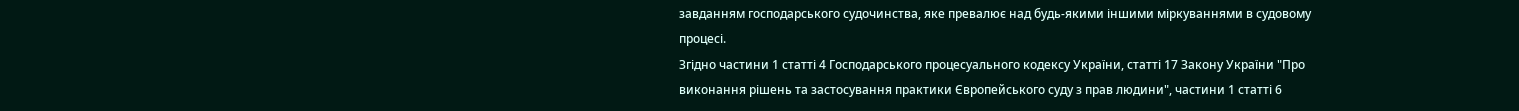завданням господарського судочинства, яке превалює над будь-якими іншими міркуваннями в судовому процесі.
Згідно частини 1 статті 4 Господарського процесуального кодексу України, статті 17 Закону України "Про виконання рішень та застосування практики Європейського суду з прав людини", частини 1 статті 6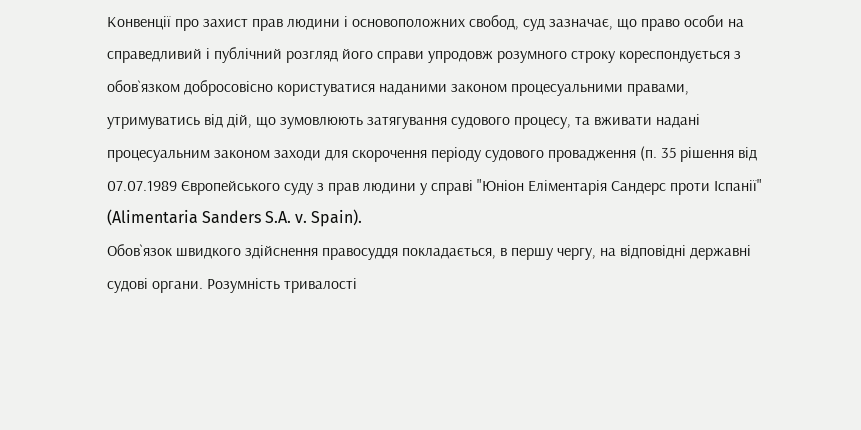Конвенції про захист прав людини і основоположних свобод, суд зазначає, що право особи на справедливий і публічний розгляд його справи упродовж розумного строку кореспондується з обов`язком добросовісно користуватися наданими законом процесуальними правами, утримуватись від дій, що зумовлюють затягування судового процесу, та вживати надані процесуальним законом заходи для скорочення періоду судового провадження (п. 35 рішення від 07.07.1989 Європейського суду з прав людини у справі "Юніон Еліментарія Сандерс проти Іспанії" (Alimentaria Sanders S.A. v. Spain).
Обов`язок швидкого здійснення правосуддя покладається, в першу чергу, на відповідні державні судові органи. Розумність тривалості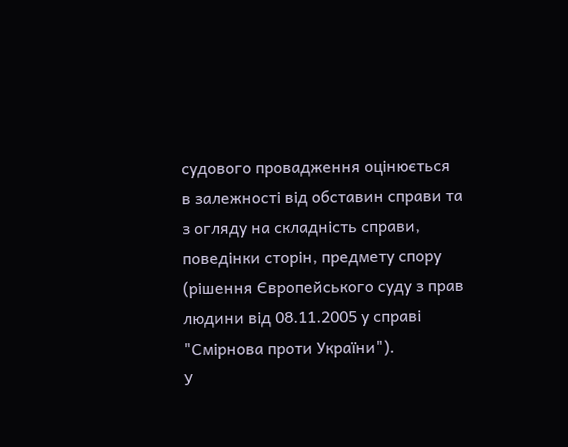судового провадження оцінюється в залежності від обставин справи та з огляду на складність справи, поведінки сторін, предмету спору (рішення Європейського суду з прав людини від 08.11.2005 у справі "Смірнова проти України").
У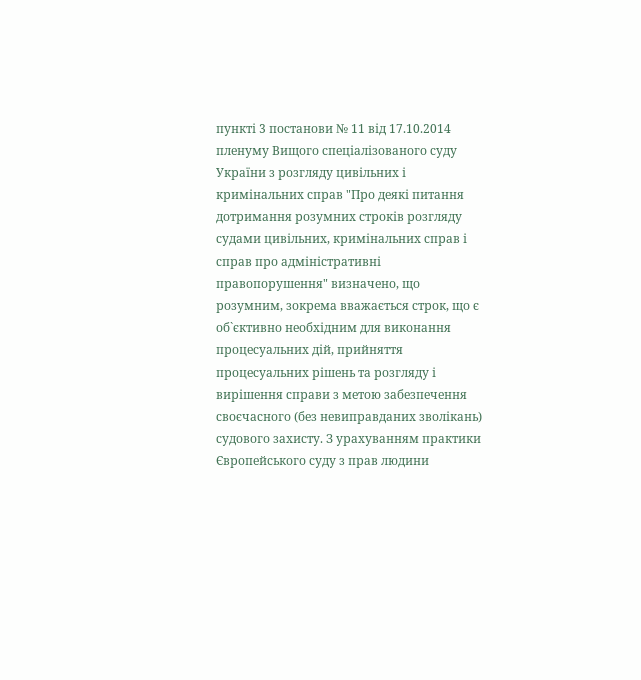пункті 3 постанови № 11 від 17.10.2014 пленуму Вищого спеціалізованого суду України з розгляду цивільних і кримінальних справ "Про деякі питання дотримання розумних строків розгляду судами цивільних, кримінальних справ і справ про адміністративні правопорушення" визначено, що розумним, зокрема вважається строк, що є об`єктивно необхідним для виконання процесуальних дій, прийняття процесуальних рішень та розгляду і вирішення справи з метою забезпечення своєчасного (без невиправданих зволікань) судового захисту. З урахуванням практики Європейського суду з прав людини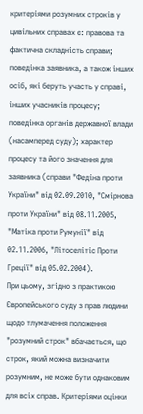критеріями розумних строків у цивільних справах є: правова та фактична складність справи; поведінка заявника, а також інших осіб, які беруть участь у справі, інших учасників процесу; поведінка органів державної влади (насамперед суду); характер процесу та його значення для заявника (справи "Федіна проти України" від 02.09.2010, "Смірнова проти України" від 08.11.2005, "Матіка проти Румунії" від 02.11.2006, "Літоселітіс Проти Греції" від 05.02.2004).
При цьому, згідно з практикою Європейського суду з прав людини щодо тлумачення положення "розумний строк" вбачається, що строк, який можна визначити розумним, не може бути однаковим для всіх справ. Критеріями оцінки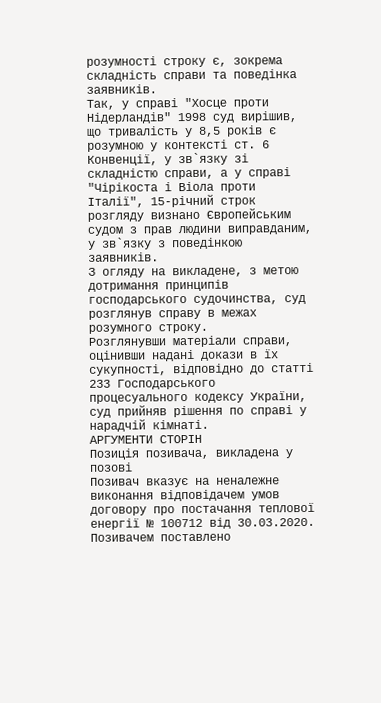розумності строку є, зокрема складність справи та поведінка заявників.
Так, у справі "Хосце проти Нідерландів" 1998 суд вирішив, що тривалість у 8,5 років є розумною у контексті ст. 6 Конвенції, у зв`язку зі складністю справи, а у справі "Чірікоста і Віола проти Італії", 15-річний строк розгляду визнано Європейським судом з прав людини виправданим, у зв`язку з поведінкою заявників.
З огляду на викладене, з метою дотримання принципів господарського судочинства, суд розглянув справу в межах розумного строку.
Розглянувши матеріали справи, оцінивши надані докази в їх сукупності, відповідно до статті 233 Господарського процесуального кодексу України, суд прийняв рішення по справі у нарадчій кімнаті.
АРГУМЕНТИ СТОРІН
Позиція позивача, викладена у позові
Позивач вказує на неналежне виконання відповідачем умов договору про постачання теплової енергії № 100712 від 30.03.2020. Позивачем поставлено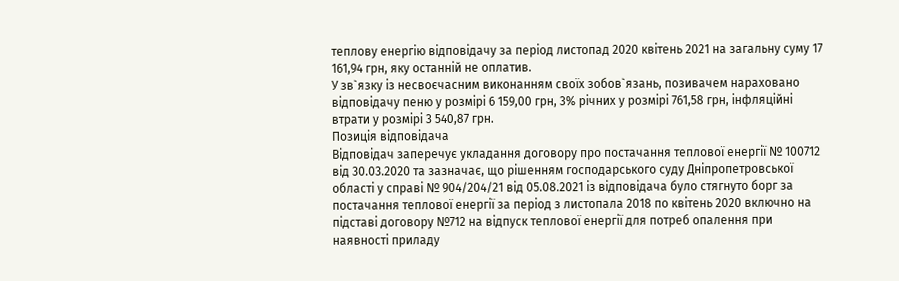теплову енергію відповідачу за період листопад 2020 квітень 2021 на загальну суму 17 161,94 грн, яку останній не оплатив.
У зв`язку із несвоєчасним виконанням своїх зобов`язань, позивачем нараховано відповідачу пеню у розмірі 6 159,00 грн, 3% річних у розмірі 761,58 грн, інфляційні втрати у розмірі 3 540,87 грн.
Позиція відповідача
Відповідач заперечує укладання договору про постачання теплової енергії № 100712 від 30.03.2020 та зазначає, що рішенням господарського суду Дніпропетровської області у справі № 904/204/21 від 05.08.2021 із відповідача було стягнуто борг за постачання теплової енергії за період з листопала 2018 по квітень 2020 включно на підставі договору №712 на відпуск теплової енергії для потреб опалення при наявності приладу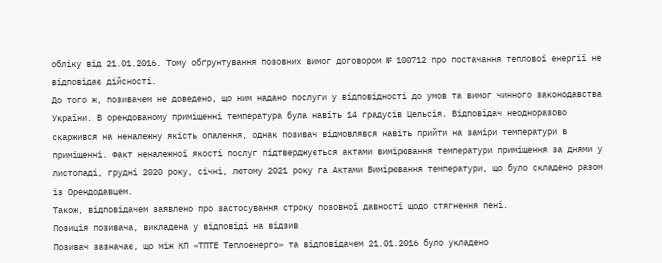обліку від 21.01.2016. Тому обґрунтування позовних вимог договором № 100712 про постачання теплової енергії не відповідає дійсності.
До того ж, позивачем не доведено, що ним надано послуги у відповідності до умов та вимог чинного законодавства України. В орендованому приміщенні температура була навіть 14 градусів Цельсія. Відповідач неодноразово скаржився на неналежну якість опалення, однак позивач відмовлявся навіть прийти на заміри температури в приміщенні. Факт неналежної якості послуг підтверджується актами вимірювання температури приміщення за днями у листопаді, грудні 2020 року, січні, лютому 2021 року га Актами Вимірювання температури, що було складено разом із Орендодавцем.
Також, відповідачем заявлено про застосування строку позовної давності щодо стягнення пені.
Позиція позивача, викладена у відповіді на відзив
Позивач зазначає, що між КП «ТПТЕ Теплоенерго» та відповідачем 21.01.2016 було укладено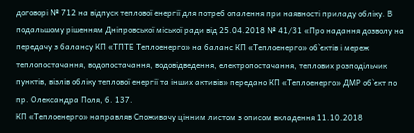договорі № 712 на відпуск теплової енергії для потреб опалення при наявності приладу обліку. В подальшому рішенням Дніпровської міської ради від 25.04.2018 № 41/31 «Про надання дозволу на передачу з балансу КП «ТПТЕ Теплоенерго» на баланс КП «Теплоенерго» об`єктів і мереж теплопостачання, водопостачання, водовідведення, електропостачання, теплових розподільчик пунктів, візлів обліку теплової енергії та інших активів» передано КП «Теплоенерго» ДМР об`єкт по пр. Олександра Поля, б. 137.
КП «Теплоенерго» направляв Споживачу цінним листом з описом вкладення 11.10.2018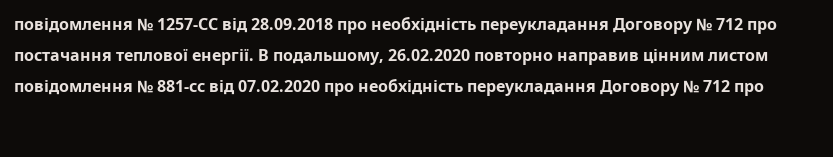повідомлення № 1257-СС від 28.09.2018 про необхідність переукладання Договору № 712 про постачання теплової енергії. В подальшому, 26.02.2020 повторно направив цінним листом повідомлення № 881-сс від 07.02.2020 про необхідність переукладання Договору № 712 про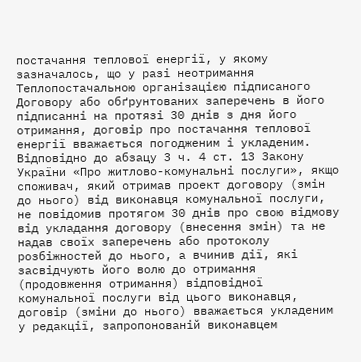постачання теплової енергії, у якому зазначалось, що у разі неотримання Теплопостачальною організацією підписаного Договору або обґрунтованих заперечень в його підписанні на протязі 30 днів з дня його отримання, договір про постачання теплової енергії вважається погодженим і укладеним.
Відповідно до абзацу 3 ч. 4 ст. 13 Закону України «Про житлово-комунальні послуги», якщо споживач, який отримав проект договору (змін до нього) від виконавця комунальної послуги, не повідомив протягом 30 днів про свою відмову від укладання договору (внесення змін) та не надав своїх заперечень або протоколу розбіжностей до нього, а вчинив дії, які засвідчують його волю до отримання (продовження отримання) відповідної комунальної послуги від цього виконавця, договір (зміни до нього) вважається укладеним у редакції, запропонованій виконавцем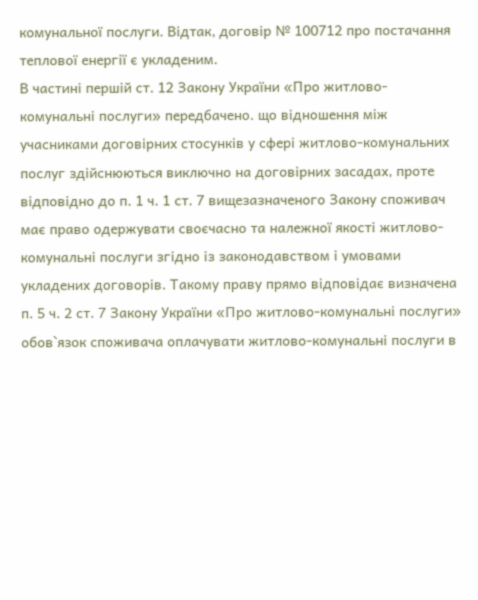комунальної послуги. Відтак, договір № 100712 про постачання теплової енергії є укладеним.
В частині першій ст. 12 Закону України «Про житлово-комунальні послуги» передбачено. що відношення між учасниками договірних стосунків у сфері житлово-комунальних послуг здійснюються виключно на договірних засадах, проте відповідно до п. 1 ч. 1 ст. 7 вищезазначеного Закону споживач має право одержувати своєчасно та належної якості житлово-комунальні послуги згідно із законодавством і умовами укладених договорів. Такому праву прямо відповідає визначена п. 5 ч. 2 ст. 7 Закону України «Про житлово-комунальні послуги» обов`язок споживача оплачувати житлово-комунальні послуги в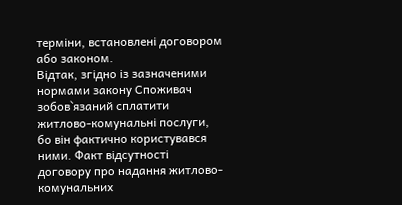терміни, встановлені договором або законом.
Відтак, згідно із зазначеними нормами закону Споживач зобов`язаний сплатити житлово-комунальні послуги, бо він фактично користувався ними. Факт відсутності договору про надання житлово-комунальних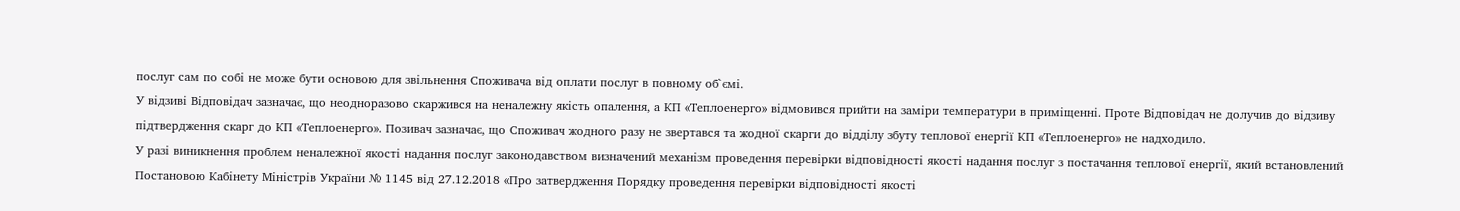послуг сам по собі не може бути основою для звільнення Споживача від оплати послуг в повному об`ємі.
У відзиві Відповідач зазначає, що неодноразово скаржився на неналежну якість опалення, а КП «Теплоенерго» відмовився прийти на заміри температури в приміщенні. Проте Відповідач не долучив до відзиву підтвердження скарг до КП «Теплоенерго». Позивач зазначає, що Споживач жодного разу не звертався та жодної скарги до відділу збуту теплової енергії КП «Теплоенерго» не надходило.
У разі виникнення проблем неналежної якості надання послуг законодавством визначений механізм проведення перевірки відповідності якості надання послуг з постачання теплової енергії, який встановлений Постановою Кабінету Міністрів України № 1145 від 27.12.2018 «Про затвердження Порядку проведення перевірки відповідності якості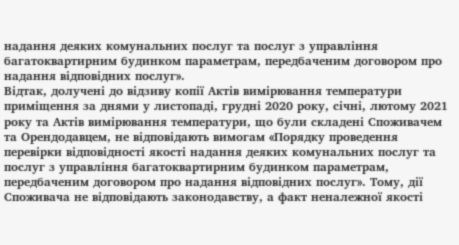надання деяких комунальних послуг та послуг з управління багатоквартирним будинком параметрам, передбаченим договором про надання відповідних послуг».
Відтак, долучені до відзиву копії Актів вимірювання температури приміщення за днями у листопаді, грудні 2020 року, січні, лютому 2021 року та Актів вимірювання температури, що були складені Споживачем та Орендодавцем, не відповідають вимогам «Порядку проведення перевірки відповідності якості надання деяких комунальних послуг та послуг з управління багатоквартирним будинком параметрам, передбаченим договором про надання відповідних послуг». Тому, дії Споживача не відповідають законодавству, а факт неналежної якості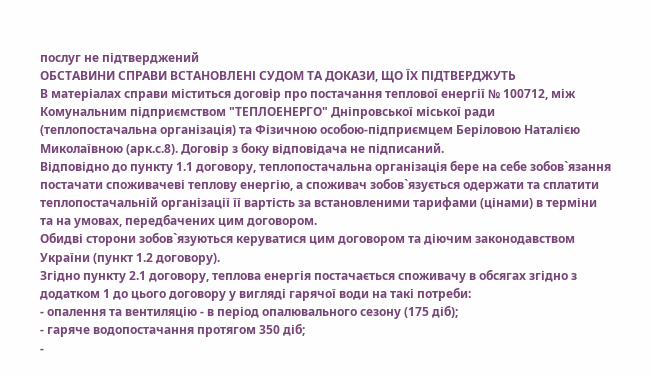послуг не підтверджений
ОБСТАВИНИ СПРАВИ ВСТАНОВЛЕНІ СУДОМ ТА ДОКАЗИ, ЩО ЇХ ПІДТВЕРДЖУТЬ
В матеріалах справи міститься договір про постачання теплової енергії № 100712, між Комунальним підприємством "ТЕПЛОЕНЕРГО" Дніпровської міської ради (теплопостачальна організація) та Фізичною особою-підприємцем Беріловою Наталією Миколаївною (арк.с.8). Договір з боку відповідача не підписаний.
Відповідно до пункту 1.1 договору, теплопостачальна організація бере на себе зобов`язання постачати споживачеві теплову енергію, а споживач зобов`язується одержати та сплатити теплопостачальній організації її вартість за встановленими тарифами (цінами) в терміни та на умовах, передбачених цим договором.
Обидві сторони зобов`язуються керуватися цим договором та діючим законодавством України (пункт 1.2 договору).
Згідно пункту 2.1 договору, теплова енергія постачається споживачу в обсягах згідно з додатком 1 до цього договору у вигляді гарячої води на такі потреби:
- опалення та вентиляцію - в період опалювального сезону (175 діб);
- гаряче водопостачання протягом 350 діб;
-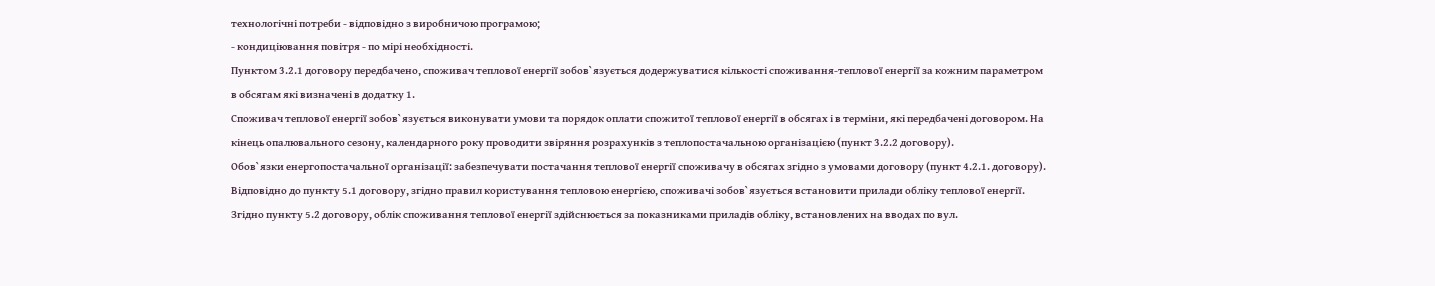технологічні потреби - відповідно з виробничою програмою;
- кондиціювання повітря - по мірі необхідності.
Пунктом 3.2.1 договору передбачено, споживач теплової енергії зобов`язується додержуватися кількості споживання-теплової енергії за кожним параметром в обсягам які визначені в додатку 1.
Споживач теплової енергії зобов`язується виконувати умови та порядок оплати спожитої теплової енергії в обсягах і в терміни, які передбачені договором. На кінець опалювального сезону, календарного року проводити звіряння розрахунків з теплопостачальною організацією (пункт 3.2.2 договору).
Обов`язки енергопостачальної організації: забезпечувати постачання теплової енергії споживачу в обсягах згідно з умовами договору (пункт 4.2.1. договору).
Відповідно до пункту 5.1 договору, згідно правил користування тепловою енергією, споживачі зобов`язується встановити прилади обліку теплової енергії.
Згідно пункту 5.2 договору, облік споживання теплової енергії здійснюється за показниками приладів обліку, встановлених на вводах по вул.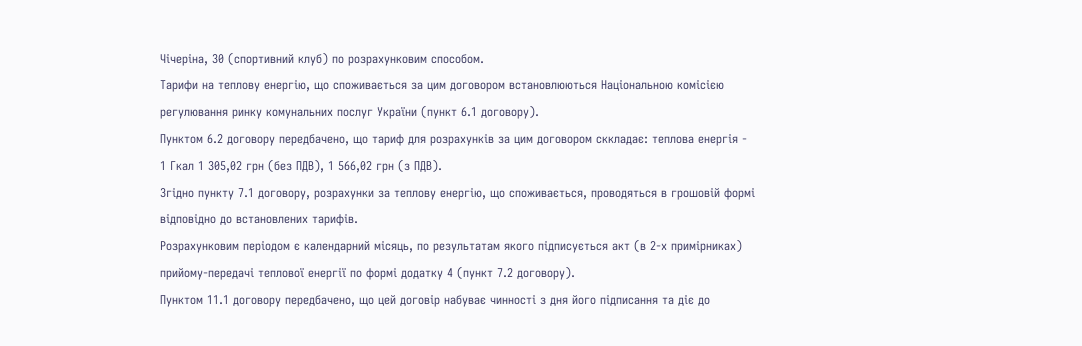Чічеріна, 30 (спортивний клуб) по розрахунковим способом.
Тарифи на теплову енергію, що споживається за цим договором встановлюються Національною комісією регулювання ринку комунальних послуг України (пункт 6.1 договору).
Пунктом 6.2 договору передбачено, що тариф для розрахунків за цим договором сккладає: теплова енергія - 1 Гкал 1 305,02 грн (без ПДВ), 1 566,02 грн (з ПДВ).
Згідно пункту 7.1 договору, розрахунки за теплову енергію, що споживається, проводяться в грошовій формі відповідно до встановлених тарифів.
Розрахунковим періодом є календарний місяць, по результатам якого підписується акт (в 2-х примірниках) прийому-передачі теплової енергії по формі додатку 4 (пункт 7.2 договору).
Пунктом 11.1 договору передбачено, що цей договір набуває чинності з дня його підписання та діє до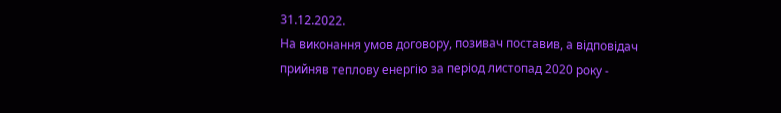31.12.2022.
На виконання умов договору, позивач поставив, а відповідач прийняв теплову енергію за період листопад 2020 року -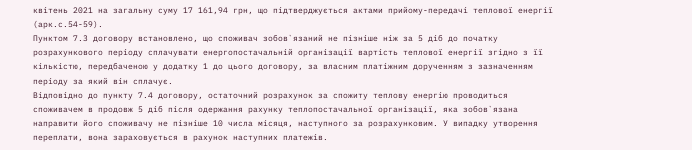квітень 2021 на загальну суму 17 161,94 грн, що підтверджується актами прийому-передачі теплової енергії (арк.с.54-59).
Пунктом 7.3 договору встановлено, що споживач зобов`язаний не пізніше ніж за 5 діб до початку розрахункового періоду сплачувати енергопостачальній організації вартість теплової енергії згідно з її кількістю, передбаченою у додатку 1 до цього договору, за власним платіжним дорученням з зазначенням періоду за який він сплачує.
Відповідно до пункту 7.4 договору, остаточний розрахунок за спожиту теплову енергію проводиться споживачем в продовж 5 діб після одержання рахунку теплопостачальної організації, яка зобов`язана направити його споживачу не пізніше 10 числа місяця, наступного за розрахунковим. У випадку утворення переплати, вона зараховується в рахунок наступних платежів.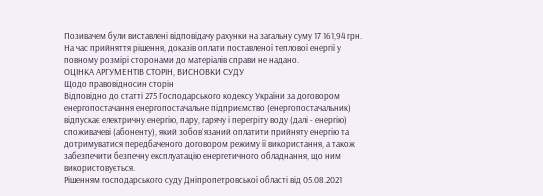Позивачем були виставлені відповідачу рахунки на загальну суму 17 161,94 грн.
На час прийняття рішення, доказів оплати поставленої теплової енергії у повному розмірі сторонами до матеріалів справи не надано.
ОЦІНКА АРГУМЕНТІВ СТОРІН, ВИСНОВКИ СУДУ
Щодо правовідносин сторін
Відповідно до статті 275 Господарського кодексу України за договором енергопостачання енергопостачальне підприємство (енергопостачальник) відпускає електричну енергію, пару, гарячу і перегріту воду (далі - енергію) споживачеві (абоненту), який зобов`язаний оплатити прийняту енергію та дотримуватися передбаченого договором режиму її використання, а також забезпечити безпечну експлуатацію енергетичного обладнання, що ним використовується.
Рішенням господарського суду Дніпропетровської області від 05.08.2021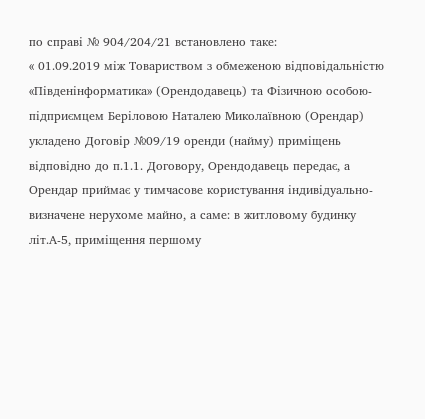по справі № 904/204/21 встановлено таке:
« 01.09.2019 між Товариством з обмеженою відповідальністю «Південінформатика» (Орендодавець) та Фізичною особою-підприємцем Беріловою Наталею Миколаївною (Орендар) укладено Договір №09/19 оренди (найму) приміщень відповідно до п.1.1. Договору, Орендодавець передає, а Орендар приймає у тимчасове користування індивідуально-визначене нерухоме майно, а саме: в житловому будинку літ.А-5, приміщення першому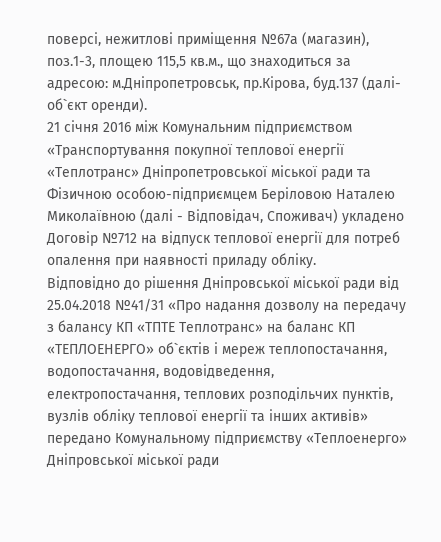поверсі, нежитлові приміщення №67а (магазин), поз.1-3, площею 115,5 кв.м., що знаходиться за адресою: м.Дніпропетровськ, пр.Кірова, буд.137 (далі-об`єкт оренди).
21 січня 2016 між Комунальним підприємством «Транспортування покупної теплової енергії «Теплотранс» Дніпропетровської міської ради та Фізичною особою-підприємцем Беріловою Наталею Миколаївною (далі - Відповідач, Споживач) укладено Договір №712 на відпуск теплової енергії для потреб опалення при наявності приладу обліку.
Відповідно до рішення Дніпровської міської ради від 25.04.2018 №41/31 «Про надання дозволу на передачу з балансу КП «ТПТЕ Теплотранс» на баланс КП «ТЕПЛОЕНЕРГО» об`єктів і мереж теплопостачання, водопостачання, водовідведення, електропостачання, теплових розподільчих пунктів, вузлів обліку теплової енергії та інших активів» передано Комунальному підприємству «Теплоенерго» Дніпровської міської ради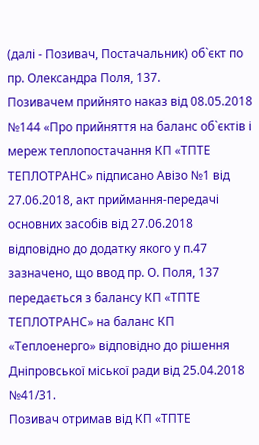(далі - Позивач, Постачальник) об`єкт по пр. Олександра Поля, 137.
Позивачем прийнято наказ від 08.05.2018 №144 «Про прийняття на баланс об`єктів і мереж теплопостачання КП «ТПТЕ ТЕПЛОТРАНС» підписано Авізо №1 від 27.06.2018, акт приймання-передачі основних засобів від 27.06.2018 відповідно до додатку якого у п.47 зазначено, що ввод пр. О. Поля, 137 передається з балансу КП «ТПТЕ ТЕПЛОТРАНС» на баланс КП «Теплоенерго» відповідно до рішення Дніпровської міської ради від 25.04.2018 №41/31.
Позивач отримав від КП «ТПТЕ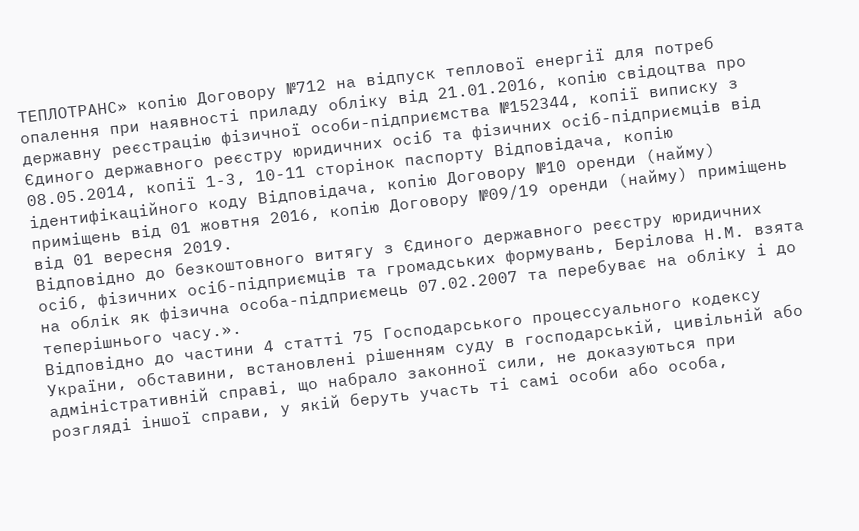ТЕПЛОТРАНС» копію Договору №712 на відпуск теплової енергії для потреб опалення при наявності приладу обліку від 21.01.2016, копію свідоцтва про державну реєстрацію фізичної особи-підприємства №152344, копії виписку з Єдиного державного реєстру юридичних осіб та фізичних осіб-підприємців від 08.05.2014, копії 1-3, 10-11 сторінок паспорту Відповідача, копію ідентифікаційного коду Відповідача, копію Договору №10 оренди (найму) приміщень від 01 жовтня 2016, копію Договору №09/19 оренди (найму) приміщень від 01 вересня 2019.
Відповідно до безкоштовного витягу з Єдиного державного реєстру юридичних осіб, фізичних осіб-підприємців та громадських формувань, Берілова Н.М. взята на облік як фізична особа-підприємець 07.02.2007 та перебуває на обліку і до теперішнього часу.».
Відповідно до частини 4 статті 75 Господарського процессуального кодексу України, обставини, встановлені рішенням суду в господарській, цивільній або адміністративній справі, що набрало законної сили, не доказуються при розгляді іншої справи, у якій беруть участь ті самі особи або особа,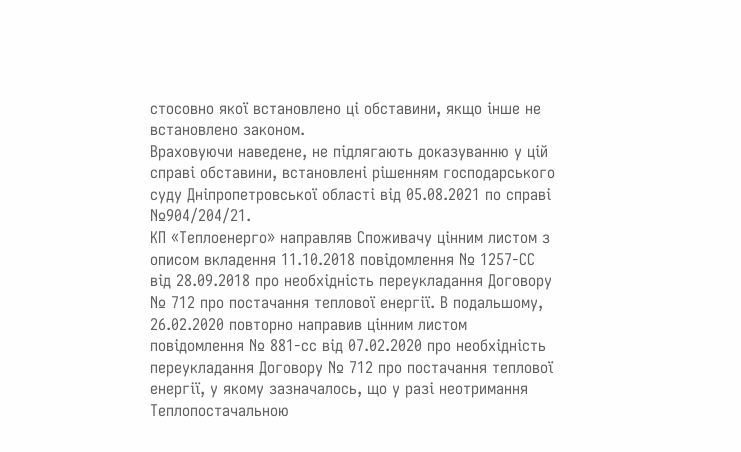стосовно якої встановлено ці обставини, якщо інше не встановлено законом.
Враховуючи наведене, не підлягають доказуванню у цій справі обставини, встановлені рішенням господарського суду Дніпропетровської області від 05.08.2021 по справі №904/204/21.
КП «Теплоенерго» направляв Споживачу цінним листом з описом вкладення 11.10.2018 повідомлення № 1257-СС від 28.09.2018 про необхідність переукладання Договору № 712 про постачання теплової енергії. В подальшому, 26.02.2020 повторно направив цінним листом повідомлення № 881-сс від 07.02.2020 про необхідність переукладання Договору № 712 про постачання теплової енергії, у якому зазначалось, що у разі неотримання Теплопостачальною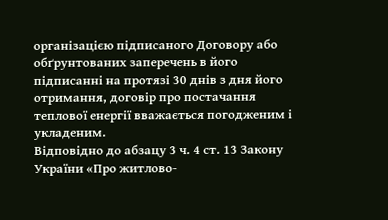організацією підписаного Договору або обґрунтованих заперечень в його підписанні на протязі 30 днів з дня його отримання, договір про постачання теплової енергії вважається погодженим і укладеним.
Відповідно до абзацу 3 ч. 4 ст. 13 Закону України «Про житлово-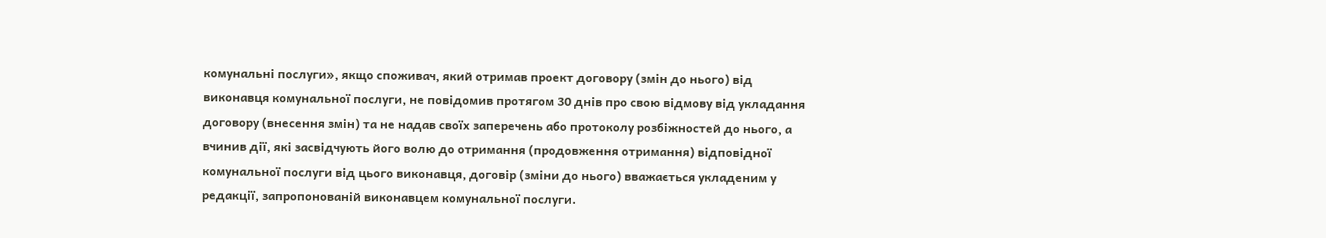комунальні послуги», якщо споживач, який отримав проект договору (змін до нього) від виконавця комунальної послуги, не повідомив протягом 30 днів про свою відмову від укладання договору (внесення змін) та не надав своїх заперечень або протоколу розбіжностей до нього, а вчинив дії, які засвідчують його волю до отримання (продовження отримання) відповідної комунальної послуги від цього виконавця, договір (зміни до нього) вважається укладеним у редакції, запропонованій виконавцем комунальної послуги.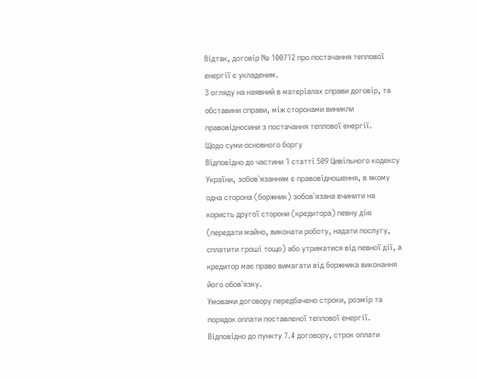Відтак, договір № 100712 про постачання теплової енергії є укладеним.
З огляду на наявний в матеріалах справи договір, та обставини справи, між сторонами виникли правовідносини з постачання теплової енергії.
Щодо суми основного боргу
Відповідно до частини 1 статті 509 Цивільного кодексу України, зобов`язанням є правовідношення, в якому одна сторона (боржник) зобов`язана вчинити на користь другої сторони (кредитора) певну дію (передати майно, виконати роботу, надати послугу, сплатити гроші тощо) або утриматися від певної дії, а кредитор має право вимагати від боржника виконання його обов`язку.
Умовами договору передбачено строки, розмір та порядок оплати поставленої теплової енергії. Відповідно до пункту 7.4 договору, строк оплати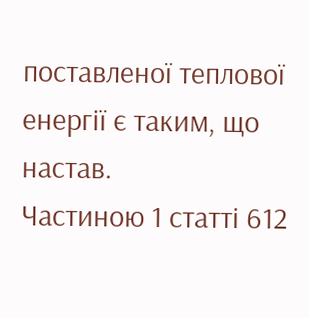поставленої теплової енергії є таким, що настав.
Частиною 1 статті 612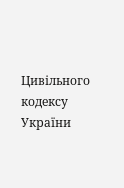Цивільного кодексу України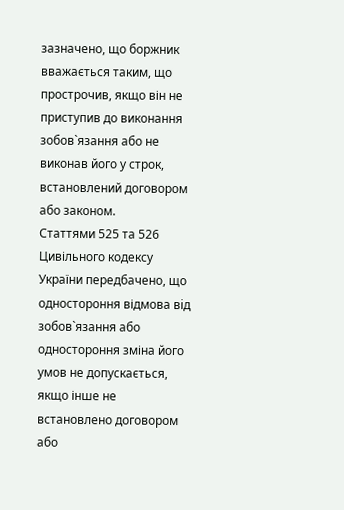зазначено, що боржник вважається таким, що прострочив, якщо він не приступив до виконання зобов`язання або не виконав його у строк, встановлений договором або законом.
Статтями 525 та 526 Цивільного кодексу України передбачено, що одностороння відмова вiд зобов`язання або одностороння зміна його умов не допускається, якщо інше не встановлено договором або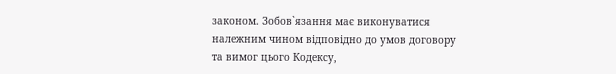законом. Зобов`язання має виконуватися належним чином вiдповiдно до умов договору та вимог цього Кодексу,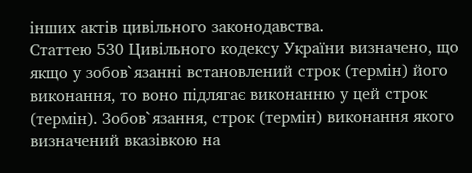інших актів цивільного законодавства.
Статтею 530 Цивільного кодексу України визначено, що якщо у зобов`язанні встановлений строк (термін) його виконання, то воно підлягає виконанню у цей строк (термін). Зобов`язання, строк (термін) виконання якого визначений вказівкою на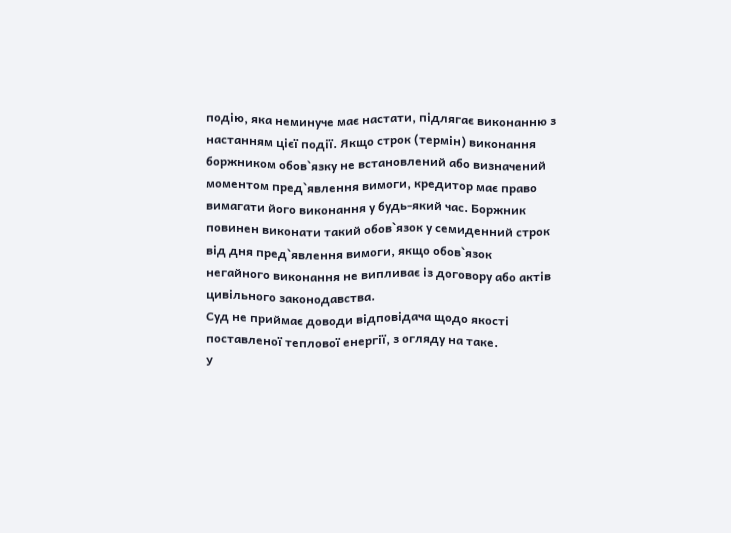подію, яка неминуче має настати, підлягає виконанню з настанням цієї події. Якщо строк (термін) виконання боржником обов`язку не встановлений або визначений моментом пред`явлення вимоги, кредитор має право вимагати його виконання у будь-який час. Боржник повинен виконати такий обов`язок у семиденний строк від дня пред`явлення вимоги, якщо обов`язок негайного виконання не випливає із договору або актів цивільного законодавства.
Суд не приймає доводи відповідача щодо якості поставленої теплової енергії, з огляду на таке.
У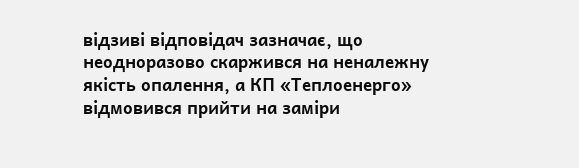відзиві відповідач зазначає, що неодноразово скаржився на неналежну якість опалення, а КП «Теплоенерго» відмовився прийти на заміри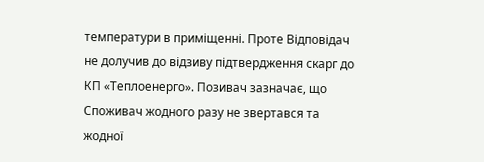температури в приміщенні. Проте Відповідач не долучив до відзиву підтвердження скарг до КП «Теплоенерго». Позивач зазначає, що Споживач жодного разу не звертався та жодної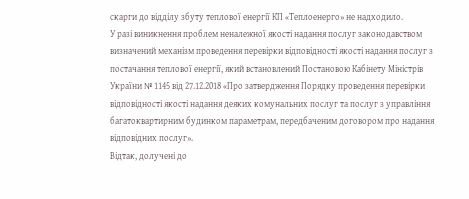скарги до відділу збуту теплової енергії КП «Теплоенерго» не надходило.
У разі виникнення проблем неналежної якості надання послуг законодавством визначений механізм проведення перевірки відповідності якості надання послуг з постачання теплової енергії, який встановлений Постановою Кабінету Міністрів України № 1145 від 27.12.2018 «Про затвердження Порядку проведення перевірки відповідності якості надання деяких комунальних послуг та послуг з управління багатоквартирним будинком параметрам, передбаченим договором про надання відповідних послуг».
Відтак, долучені до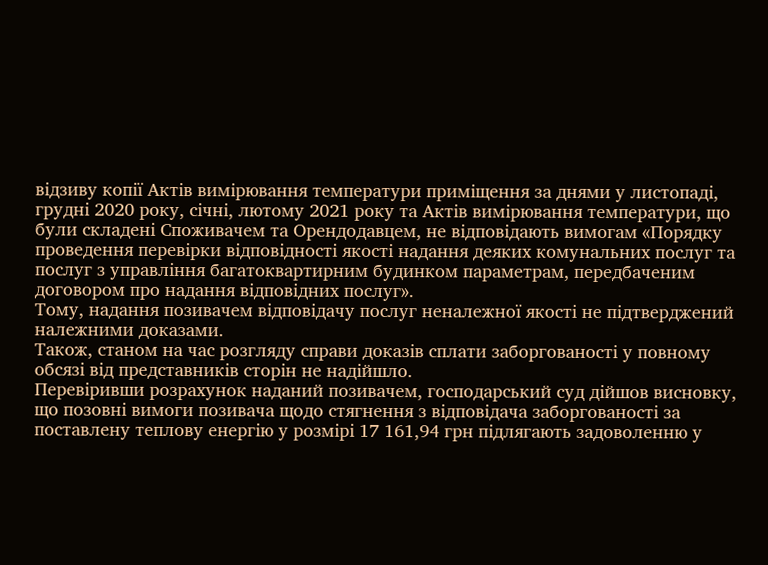відзиву копії Актів вимірювання температури приміщення за днями у листопаді, грудні 2020 року, січні, лютому 2021 року та Актів вимірювання температури, що були складені Споживачем та Орендодавцем, не відповідають вимогам «Порядку проведення перевірки відповідності якості надання деяких комунальних послуг та послуг з управління багатоквартирним будинком параметрам, передбаченим договором про надання відповідних послуг».
Тому, надання позивачем відповідачу послуг неналежної якості не підтверджений належними доказами.
Також, станом на час розгляду справи доказів сплати заборгованості у повному обсязі від представників сторін не надійшло.
Перевіривши розрахунок наданий позивачем, господарський суд дійшов висновку, що позовні вимоги позивача щодо стягнення з відповідача заборгованості за поставлену теплову енергію у розмірі 17 161,94 грн підлягають задоволенню у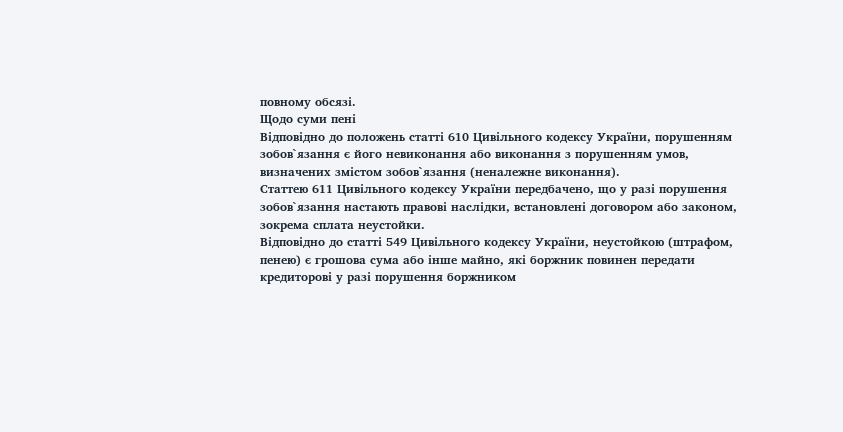повному обсязі.
Щодо суми пені
Відповідно до положень статті 610 Цивільного кодексу України, порушенням зобов`язання є його невиконання або виконання з порушенням умов, визначених змістом зобов`язання (неналежне виконання).
Статтею 611 Цивільного кодексу України передбачено, що у разі порушення зобов`язання настають правові наслідки, встановлені договором або законом, зокрема сплата неустойки.
Відповідно до статті 549 Цивільного кодексу України, неустойкою (штрафом, пенею) є грошова сума або інше майно, які боржник повинен передати кредиторові у разі порушення боржником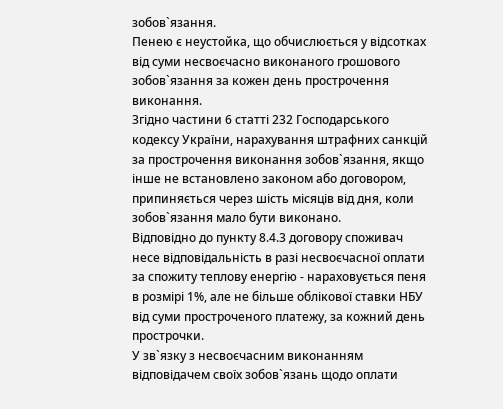зобов`язання.
Пенею є неустойка, що обчислюється у відсотках від суми несвоєчасно виконаного грошового зобов`язання за кожен день прострочення виконання.
Згідно частини 6 статті 232 Господарського кодексу України, нарахування штрафних санкцій за прострочення виконання зобов`язання, якщо інше не встановлено законом або договором, припиняється через шість місяців від дня, коли зобов`язання мало бути виконано.
Відповідно до пункту 8.4.3 договору споживач несе відповідальність в разі несвоєчасної оплати за спожиту теплову енергію - нараховується пеня в розмірі 1%, але не більше облікової ставки НБУ від суми простроченого платежу, за кожний день прострочки.
У зв`язку з несвоєчасним виконанням відповідачем своїх зобов`язань щодо оплати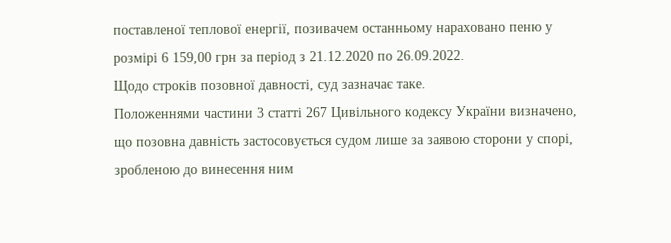поставленої теплової енергії, позивачем останньому нараховано пеню у розмірі 6 159,00 грн за період з 21.12.2020 по 26.09.2022.
Щодо строків позовної давності, суд зазначає таке.
Положеннями частини 3 статті 267 Цивільного кодексу України визначено, що позовна давність застосовується судом лише за заявою сторони у спорі, зробленою до винесення ним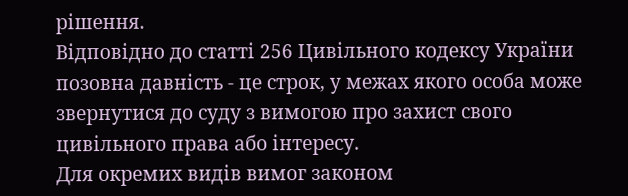рішення.
Відповідно до статті 256 Цивільного кодексу України позовна давність - це строк, у межах якого особа може звернутися до суду з вимогою про захист свого цивільного права або інтересу.
Для окремих видів вимог законом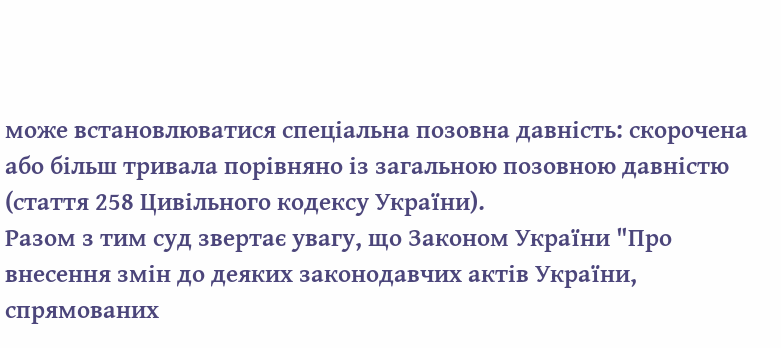може встановлюватися спеціальна позовна давність: скорочена або більш тривала порівняно із загальною позовною давністю (стаття 258 Цивільного кодексу України).
Разом з тим суд звертає увагу, що Законом України "Про внесення змін до деяких законодавчих актів України, спрямованих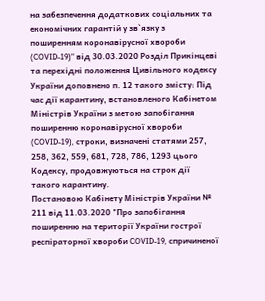на забезпечення додаткових соціальних та економічних гарантій у зв`язку з поширенням коронавірусної хвороби (COVID-19)" від 30.03.2020 Розділ Прикінцеві та перехідні положення Цивільного кодексу України доповнено п. 12 такого змісту: Під час дії карантину, встановленого Кабінетом Міністрів України з метою запобігання поширенню коронавірусної хвороби (COVID-19), строки, визначені статями 257, 258, 362, 559, 681, 728, 786, 1293 цього Кодексу, продовжуються на строк дії такого карантину.
Постановою Кабінету Міністрів України № 211 від 11.03.2020 "Про запобігання поширенню на території України гострої респіраторної хвороби COVID-19, спричиненої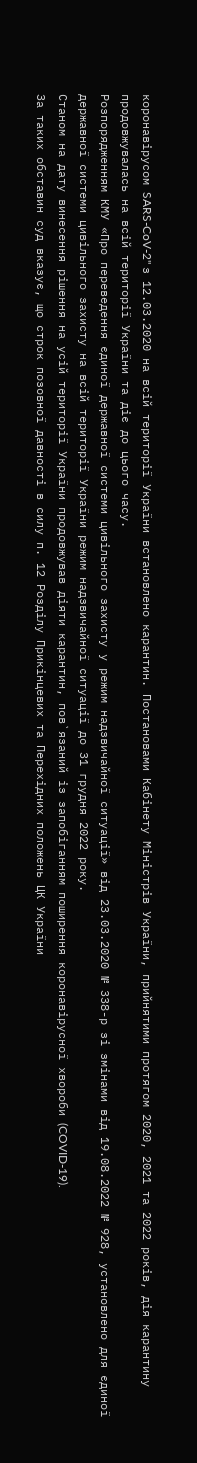коронавірусом SARS-CoV-2" з 12.03.2020 на всій території України встановлено карантин. Постановами Кабінету Міністрів України, прийнятими протягом 2020, 2021 та 2022 років, дія карантину продовжувалась на всій території України та діє до цього часу.
Розпорядженням КМУ «Про переведення єдиної державної системи цивільного захисту у режим надзвичайної ситуації» від 23.03.2020 № 338-р зі змінами від 19.08.2022 № 928, установлено для єдиної державної системи цивільного захисту на всій території України режим надзвичайної ситуації до 31 грудня 2022 року.
Станом на дату винесення рішення на усій території України продовжував діяти карантин, пов`язаний із запобіганням поширення коронавірусної хвороби (COVID-19).
За таких обставин суд вказує, що строк позовної давності в силу п. 12 Розділу Прикінцевих та Перехідних положень ЦК України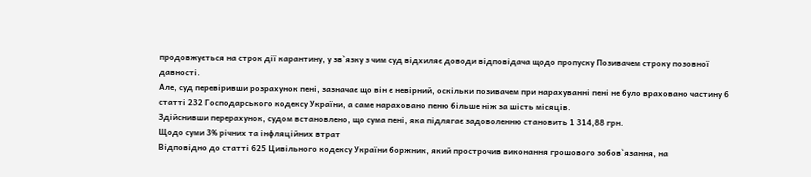продовжується на строк дії карантину, у зв`язку з чим суд відхиляє доводи відповідача щодо пропуску Позивачем строку позовної давності.
Але, суд перевіривши розрахунок пені, зазначає що він є невірний, оскільки позивачем при нарахуванні пені не було враховано частину 6 статті 232 Господарського кодексу України, а саме нараховано пеню більше ніж за шість місяців.
Здійснивши перерахунок, судом встановлено, що сума пені, яка підлягає задоволенню становить 1 314,88 грн.
Щодо суми 3% річних та інфляційних втрат
Відповідно до статті 625 Цивільного кодексу України боржник, який прострочив виконання грошового зобов`язання, на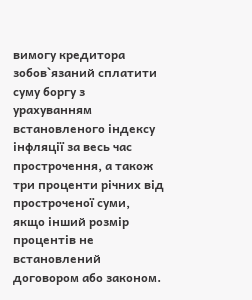вимогу кредитора зобов`язаний сплатити суму боргу з урахуванням встановленого індексу інфляції за весь час прострочення, а також три проценти річних від простроченої суми, якщо інший розмір процентів не встановлений договором або законом.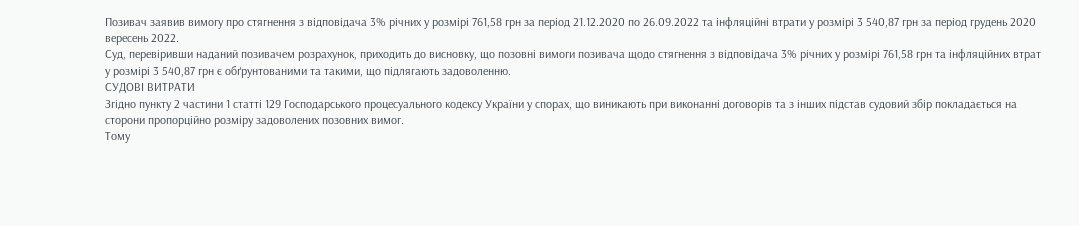Позивач заявив вимогу про стягнення з відповідача 3% річних у розмірі 761,58 грн за період 21.12.2020 по 26.09.2022 та інфляційні втрати у розмірі 3 540,87 грн за період грудень 2020 вересень 2022.
Суд, перевіривши наданий позивачем розрахунок, приходить до висновку, що позовні вимоги позивача щодо стягнення з відповідача 3% річних у розмірі 761,58 грн та інфляційних втрат у розмірі 3 540,87 грн є обґрунтованими та такими, що підлягають задоволенню.
СУДОВІ ВИТРАТИ
Згідно пункту 2 частини 1 статті 129 Господарського процесуального кодексу України у спорах, що виникають при виконанні договорів та з інших підстав судовий збір покладається на сторони пропорційно розміру задоволених позовних вимог.
Тому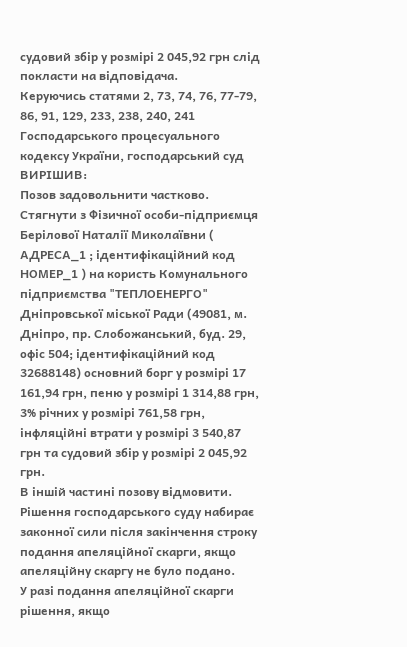судовий збір у розмірі 2 045,92 грн слід покласти на відповідача.
Керуючись статями 2, 73, 74, 76, 77-79, 86, 91, 129, 233, 238, 240, 241 Господарського процесуального кодексу України, господарський суд
ВИРІШИВ:
Позов задовольнити частково.
Стягнути з Фізичної особи-підприємця Берілової Наталії Миколаївни ( АДРЕСА_1 ; ідентифікаційний код НОМЕР_1 ) на користь Комунального підприємства "ТЕПЛОЕНЕРГО" Дніпровської міської Ради (49081, м. Дніпро, пр. Слобожанський, буд. 29, офіс 504; ідентифікаційний код 32688148) основний борг у розмірі 17 161,94 грн, пеню у розмірі 1 314,88 грн, 3% річних у розмірі 761,58 грн, інфляційні втрати у розмірі 3 540,87 грн та судовий збір у розмірі 2 045,92 грн.
В іншій частині позову відмовити.
Рішення господарського суду набирає законної сили після закінчення строку подання апеляційної скарги, якщо апеляційну скаргу не було подано.
У разі подання апеляційної скарги рішення, якщо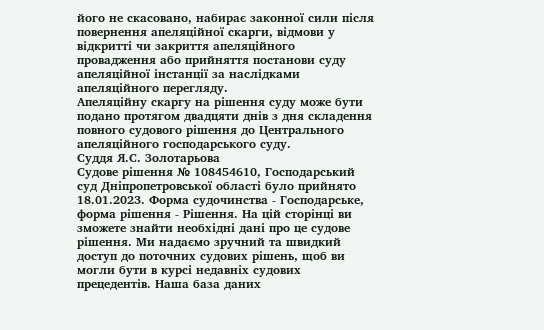його не скасовано, набирає законної сили після повернення апеляційної скарги, відмови у відкритті чи закриття апеляційного провадження або прийняття постанови суду апеляційної інстанції за наслідками апеляційного перегляду.
Апеляційну скаргу на рішення суду може бути подано протягом двадцяти днів з дня складення повного судового рішення до Центрального апеляційного господарського суду.
Суддя Я.С. Золотарьова
Судове рішення № 108454610, Господарський суд Дніпропетровської області було прийнято 18.01.2023. Форма судочинства - Господарське, форма рішення - Рішення. На цій сторінці ви зможете знайти необхідні дані про це судове рішення. Ми надаємо зручний та швидкий доступ до поточних судових рішень, щоб ви могли бути в курсі недавніх судових прецедентів. Наша база даних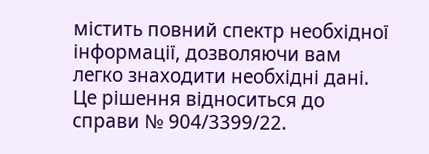містить повний спектр необхідної інформації, дозволяючи вам легко знаходити необхідні дані.
Це рішення відноситься до справи № 904/3399/22.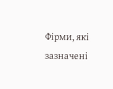Фірми, які зазначені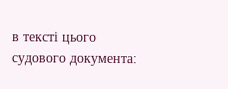в тексті цього судового документа: